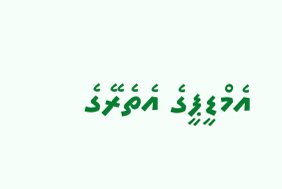އެމްޑީޕީގެ އެތެރޭގެ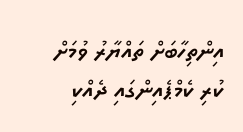އިންތިހާބަށް ތައްޔާރު ވުމަށް ކުރި ކެމްޕެއިންގައި ދެއްކި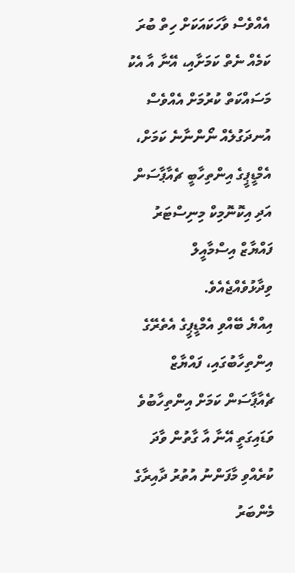އެއްވެސް ވާހަކައަކަށް ހިތް ބުރަ ކަމެއް ނެތް ކަމަށާއި، އޭނާ އާ އެކު މަސައްކަތް ކުރުމަށް އެއްވެސް އުނދަގުލެއް ނޯންނާނެ ކަމަށް، އެމްޑީޕީގެ އިންތިހާބީ ޗެއާޕާސަން އަދި އިކޮނޮމިކް މިނިސްޓަރު ފައްޔާޒް އިސްމާއީލް ވިދާޅުވެއްޖެއެވެ.
އިއްޔެ ބޭއްވި އެމްޑީޕީގެ އެތެރޭގެ އިންތިހާބުގައި، ފައްޔާޒް ޗެއާޕާސަން ކަމަށް އިންތިހާބުވެ ވަޑައިގަތީ އޭނާ އާ ގާތުން ވާދަ ކުރެއްވި މާފަންނު އުތުރު ދާއިރާގެ މެންބަރު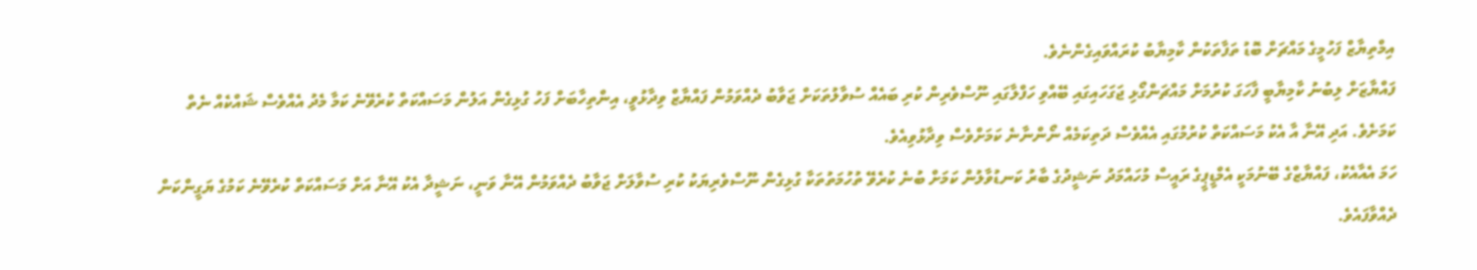އިމްތިޔާޒް ފަހުމީގެ މައްޗަށް ބޮޑު ތަފާތަކުން ކާމިޔާބު ކުރައްވައިގެންނެވެ.
ފައްޔާޒަށް ލިބުނު ކާމިޔާބީ ފާހަގަ ކުރުމަށް މައްޗަންގޯޅި ޖަގަހައިގައި ބޭއްވި ހަފްލާގައި ނޫސްވެރިން ކުރި ބައެއް ސުވާލުތަކަށް ޖަވާބު ދެއްވަމުން ފައްޔާޒް ވިދާޅުވީ، އިންތިހާބަށް ފަހު ގުޅިގެން އަލުން މަސައްކަތް ކުރެވޭނެ ކަމާ މެދު އެއްވެސް ޝައްކެއް ނެތް ކަމަށެވެ. އަދި އޭނާ އާ އެކު މަސައްކަތް ކުރުމުގައި އެއްވެސް ދަތިކަމެއް ނޯންނާނެ ކަމަށްވެސް ވިދާޅުވިއެވެ.
ހަމަ އެއާއެކު، ފައްޔާޒްގެ ބޭނުމަކީ އެމްޑީޕީގެ ރައީސް މުހައްމަދު ނަޝީދުގެ ބާރު ކަނޑުވާލުން ކަމަށް ބުނެ ކުރެވޭ ތުހުމަތުތަކާ ގުޅިގެން ނޫސްވެރިޔަކު ކުރި ސުވާލަށް ޖަވާބު ދެއްވަމުން އޭނާ ވަނީ، ނަޝީދާ އެކު އޭނާ އަށް މަސައްކަތް ކުރެވޭނެ ކަމުގެ ޔަގީންކަން ދެއްވާފައެވެ.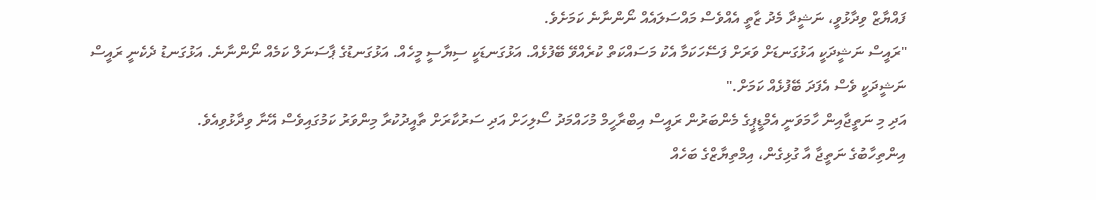ފައްޔާޒް ވިދާޅުވީ، ނަޝީދާ މެދު ޒާތީ އެއްވެސް މައްސަލައެއް ނޯންނާނެ ކަމަށެވެ.
"ރައީސް ނަޝީދަކީ އަޅުގަނޑަށް ވަރަށް ފަސޭހަކަމާ އެކު މަސައްކަތް ކުރެއްވޭ ބޭފުޅެއް. އަޅުގަނޑަކީ ސިޔާސީ މީހެއް. އަޅުގަނޑުގެ ޕާސަނަލް ކަމެއް ނޯންނާނެ. އަޅުގަނޑު ދެކެނީ ރައީސް ނަޝީދަކީ ވެސް އެފަދަ ބޭފުޅެއް ކަމަށް."
އަދި މި ނަތީޖާއިން ހާމަވަނީ އެމްޑީޕީގެ މެންބަރުން ރައީސް އިބްރާހީމް މުހައްމަދު ސޯލިހަށް އަދި ސަރުކާރަށް ތާއީދުކުރާ މިންވަރު ކަމުގައިވެސް އޭނާ ވިދާޅުވިއެވެ.
އިންތިހާބުގެ ނަތީޖާ އާ ގުޅިގެން، އިމްތިޔާޒްގެ ބަހެއް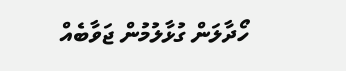ހޯދާލަން ގުޅާލުމުން ޖަވާބެއް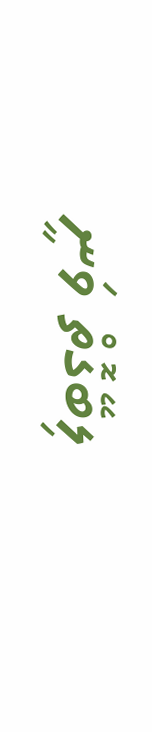ލިބޭގޮތް ވަނީ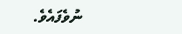ނުވެފައެވެ.